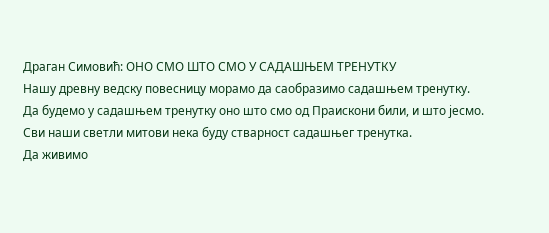Драган Симовић: ОНО СМО ШТО СМО У САДАШЊЕМ ТРЕНУТКУ
Нашу древну ведску повесницу морамо да саобразимо садашњем тренутку.
Да будемо у садашњем тренутку оно што смо од Праискони били, и што јесмо.
Сви наши светли митови нека буду стварност садашњег тренутка.
Да живимо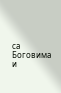са Боговима и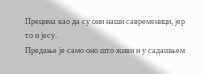Прецима као да су они наши савременици, јер то и јесу.
Предање је само оно што живи и у садашњем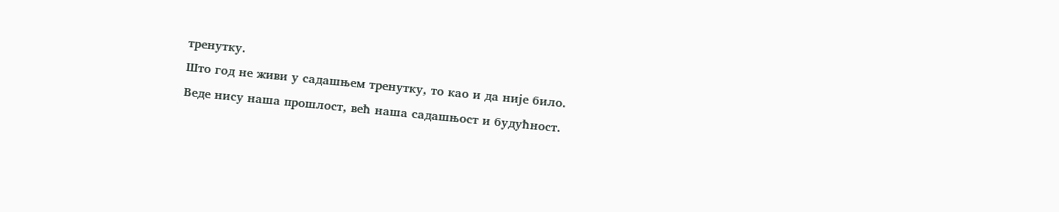тренутку.
Што год не живи у садашњем тренутку, то као и да није било.
Веде нису наша прошлост, већ наша садашњост и будућност.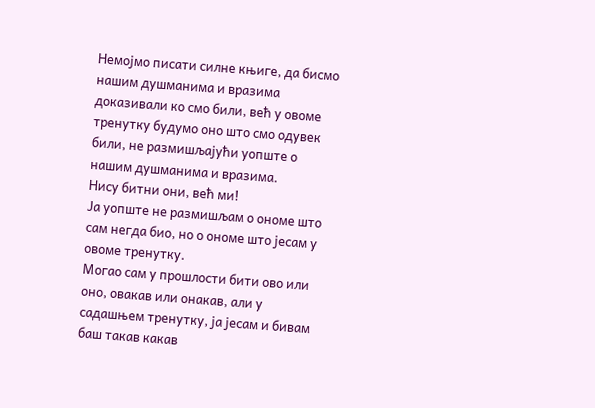Немојмо писати силне књиге, да бисмо нашим душманима и вразима доказивали ко смо били, већ у овоме тренутку будумо оно што смо одувек били, не размишљајући уопште о нашим душманима и вразима.
Нису битни они, већ ми!
Ја уопште не размишљам о ономе што сам негда био, но о ономе што јесам у овоме тренутку.
Могао сам у прошлости бити ово или оно, овакав или онакав, али у садашњем тренутку, ја јесам и бивам баш такав какав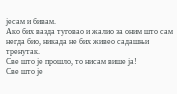јесам и бивам.
Ако бих вазда туговао и жалио за оним што сам негда био, никада не бих живео садашњи тренутак.
Све што је прошло, то нисам више ја!
Све што је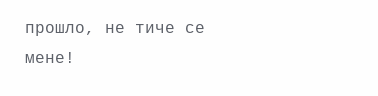прошло, не тиче се мене!